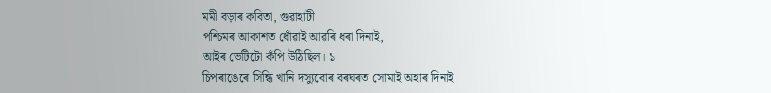মমী বড়াৰ কবিতা, গুৱাহাটী
পশ্চিমৰ আকাশত ধোঁৱাই আৱৰি ধৰা দিনাই,
আইৰ ভেটিটো কঁপি উঠিছিল। ১
চিপৰাঙেৰে সিন্ধি খানি দস্যুবোৰ বৰঘৰত সোমাই অহাৰ দিনাই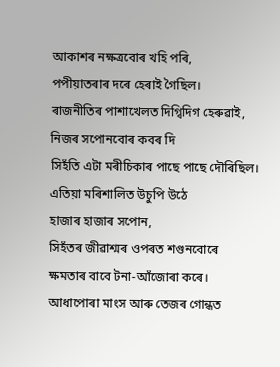আকাশৰ নক্ষত্ৰবোৰ খহি পৰি,
পপীয়াতৰাৰ দৰে হেৰাই গৈছিল।
ৰাজনীতিৰ পাশাখেলত দিগ্বিদিগ হেৰুৱাই,
নিজৰ সপোনবোৰ কবৰ দি
সিহঁতি এটা মৰীচিকাৰ পাছে পাছে দৌৰিছিল।
এতিয়া মৰিশালিত উচুপি উঠে
হাজাৰ হাজাৰ সপোন,
সিহঁতৰ জীৱাশ্মৰ ওপৰত শগুনবোৰে
ক্ষমতাৰ বাবে টনা-আঁজোৰা কৰে।
আধাপোৰা মাংস আৰু তেজৰ গোন্ধত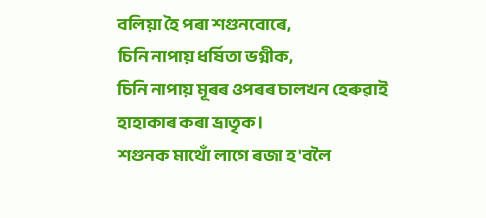বলিয়া হৈ পৰা শগুনবোৰে,
চিনি নাপায় ধর্ষিতা ভগ্নীক,
চিনি নাপায় মূৰৰ ওপৰৰ চালখন হেৰুৱাই
হাহাকাৰ কৰা ভ্রাতৃক।
শগুনক মাথোঁ লাগে ৰজা হ'বলৈ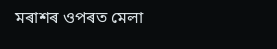মৰাশৰ ওপৰত মেলা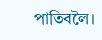পাতিবলৈ।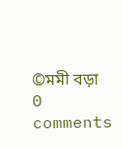©মমী বড়া
0 comments